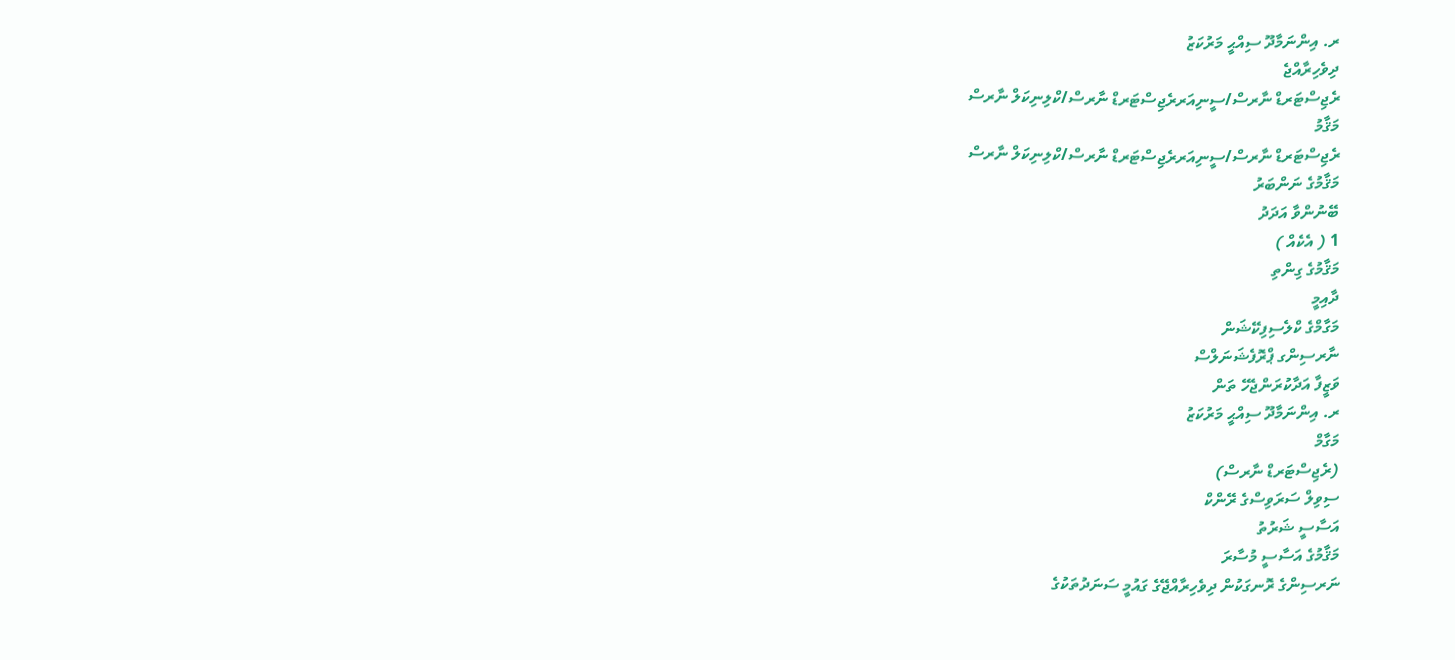ރ. އިންނަމާދޫ ސިއްޙީ މަރުކަޒު
ދިވެހިރާއްޖެ
ރެޖިސްޓަރޑް ނާރސް/ސީނިއަރރެޖިސްޓަރޑް ނާރސް/ކްލިނިކަލް ނާރސް
މަޤާމު
ރެޖިސްޓަރޑް ނާރސް/ސީނިއަރރެޖިސްޓަރޑް ނާރސް/ކްލިނިކަލް ނާރސް
މަޤާމުގެ ނަންބަރު
ބޭނުންވާ އަދަދު
1 ( އެކެއް )
މަޤާމުގެ ގިންތި
ދާއިމީ
މަގާމްގެ ކްލެސިފިކޭޝަން
ނާރސިންގ ޕްރޮފެޝަނަލްސް
ވަޒީފާ އަދާކުރަންޖެހޭ ތަން
ރ. އިންނަމާދޫ ސިއްޙީ މަރުކަޒު
މަގާމް
(ރެޖިސްޓަރޑް ނާރސް)
ސިވިލް ސަރަވިސްގެ ރޭންކް
އަސާސީ ޝަރުތު
މަޤާމުގެ އަސާސީ މުސާރަ
ނަރސިންގެ ރޮނގަކުން ދިވެހިރާއްޖޭގެ ގައުމީ ސަނަދުތަކުގެ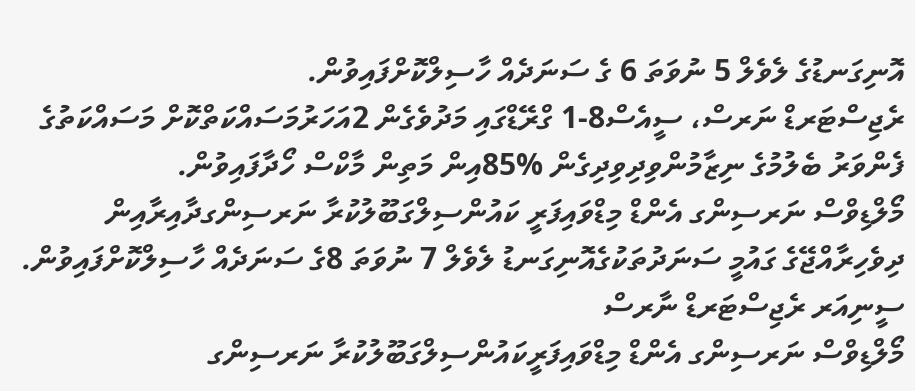އޮނިގަނޑުގެ ލެވެލް 5 ނުވަތަ 6 ގެ ސަނަދެއް ހާސިލްކޮށްފައިވުން.
ރެޖިސްޓަރޑް ނަރސް، ސީއެސް8-1 ގްރޭޑްގައި މަދުވެގެން 2އަހަރުމަސައްކަތްކޮށް މަސައްކަތުގެ ފެންވަރު ބެލުމުގެ ނިޒާމުންވިދިވިދިގެން %85އިން މަތިން މާކްސް ހޯދާފައިވުން.
މޯލްޑިވްސް ނަރސިންގ އެންޑް މިޑްވައިފަރީ ކައުންސިލްގަބޫލުކުރާ ނަރސިންގދާއިރާއިން ދިވެހިރާއްޖޭގެ ގައުމީ ސަނަދުތަކުގެއޮނިގަނޑު ލެވެލް 7 ނުވަތަ 8ގެ ސަނަދެއް ހާސިލްކޮށްފައިވުން.
ސީނިއަރ ރެޖިސްޓަރޑް ނާރސް
މޯލްޑިވްސް ނަރސިންގ އެންޑް މިޑްވައިފަރީކައުންސިލްގަބޫލުކުރާ ނަރސިންގ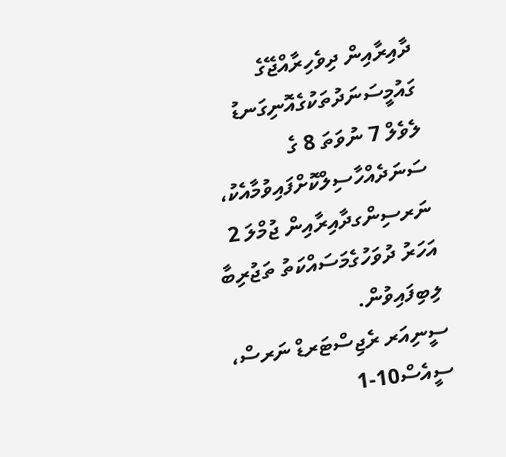ދާއިރާއިން ދިވެހިރާއްޖޭގެ ގައުމީސަނަދުތަކުގެއޮނިގަނޑު ލެވެލް 7 ނުވަތަ 8 ގެ ސަނަދެއްހާސިލްކޮށްފައިވުމާއެކު، ނަރސިންގދާއިރާއިން ޖުމްލަ 2 އަހަރު ދުވަހުގެމަސައްކަތު ތަޖުރިބާ ލިބިފައިވުން.
ސީނިއަރ ރެޖިސްޓަރޑް ނަރސް، ސީއެސް10-1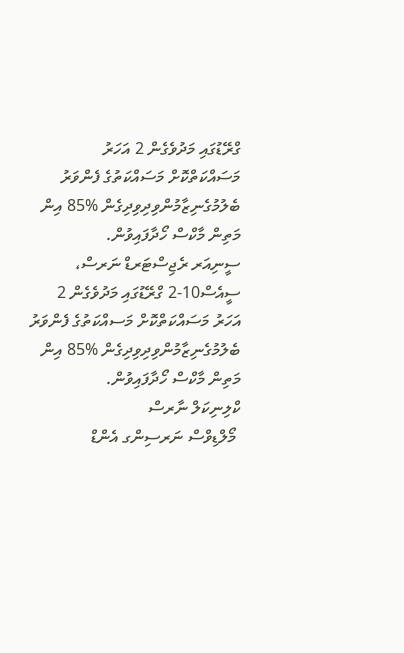ގްރޭޑުގައި މަދުވެގެން 2 އަހަރު މަސައްކަތްކޮށް މަސައްކަތުގެ ފެންވަރު ބެލުމުގެނިޒާމުންވިދިވިދިގެން %85 އިން މަތިން މާކްސް ހޯދާފައިވުން.
ސީނިއަރ ރެޖިސްޓަރޑް ނަރސް، ސީއެސް10-2 ގްރޭޑުގައި މަދުވެގެން 2 އަހަރު މަސައްކަތްކޮށް މަސއްކަތުގެ ފެންވަރު ބެލުމުގެނިޒާމުންވިދިވިދިގެން %85 އިން މަތިން މާކްސް ހޯދާފައިވުން.
ކްލިނިކަލް ނާރސް
 މޯލްޑިވްސް ނަރސިންގ އެންޑް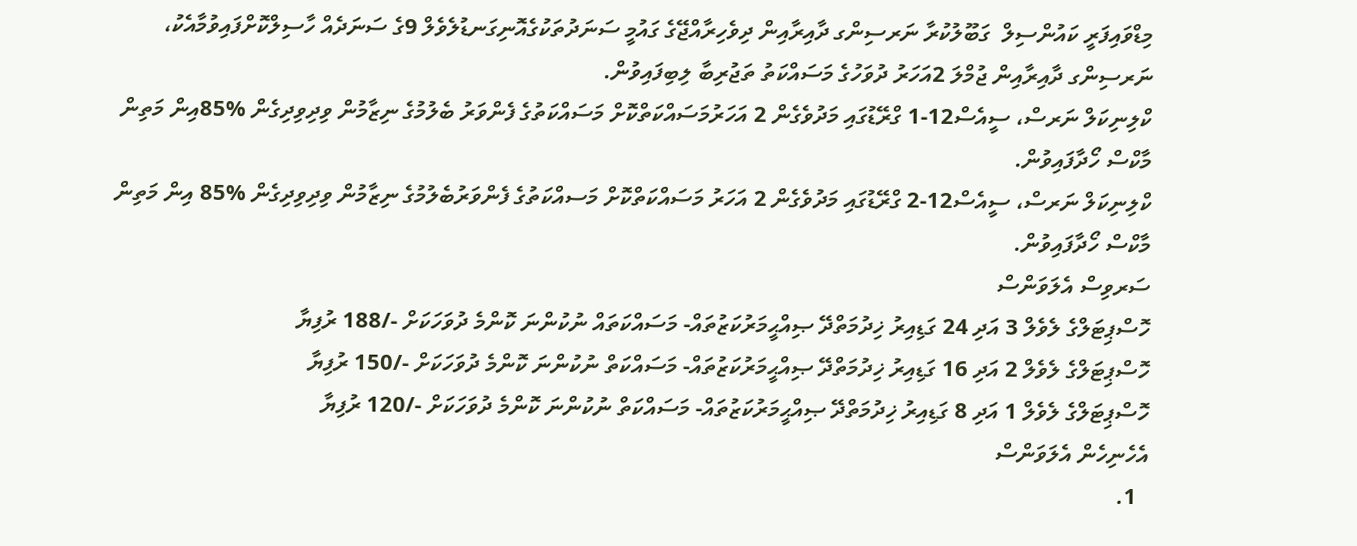މިޑްވައިފަރީ ކައުންސިލް  ގަބޫލުކުރާ ނަރސިންގ ދާއިރާއިން ދިވެހިރާއްޖޭގެ ގައުމީ ސަނަދުތަކުގެއޮނިގަނޑުލެވެލް 9ގެ ސަނަދެއް ހާސިލްކޮށްފައިވުމާއެކު، ނަރސިންގ ދާއިރާއިން ޖުމްލަ 2އަހަރު ދުވަހުގެ މަސައްކަތު ތަޖުރިބާ ލިބިފައިވުން.
ކްލިނިކަލް ނަރސް، ސީއެސް12-1 ގްރޭޑުގައި މަދުވެގެން 2 އަހަރުމަސައްކަތްކޮށް މަސައްކަތުގެ ފެންވަރު ބެލުމުގެ ނިޒާމުން ވިދިވިދިގެން %85އިން މަތިން މާކްސް ހޯދާފައިވުން.
ކްލިނިކަލް ނަރސް، ސީއެސް12-2 ގްރޭޑުގައި މަދުވެގެން 2 އަހަރު މަސައްކަތްކޮށް މަސއްކަތުގެ ފެންވަރުބެލުމުގެ ނިޒާމުން ވިދިވިދިގެން %85 އިން މަތިން މާކްސް ހޯދާފައިވުން.
ސަރވިސް އެލަވަންސް
ހޮސްޕިޓަލްގެ ލެވެލް 3 އަދި 24 ގަޑިއިރު ޚިދުމަތްދޭ ޞިއްޙީމަރުކަޒުތައް- މަސައްކަތައް ނުކުންނަ ކޮންމެ ދުވަހަކަށް -/188 ރުފިޔާ
ހޮސްޕިޓަލްގެ ލެވެލް 2 އަދި 16 ގަޑިއިރު ޚިދުމަތްދޭ ޞިއްޙީމަރުކަޒުތައް- މަސައްކަތް ނުކުންނަ ކޮންމެ ދުވަހަކަށް -/150 ރުފިޔާ
ހޮސްޕިޓަލްގެ ލެވެލް 1 އަދި 8 ގަޑިއިރު ޚިދުމަތްދޭ ޞިއްޙީމަރުކަޒުތައް- މަސައްކަތް ނުކުންނަ ކޮންމެ ދުވަހަކަށް -/120 ރުފިޔާ
އެހެނިހެން އެލަވަންސް
  1.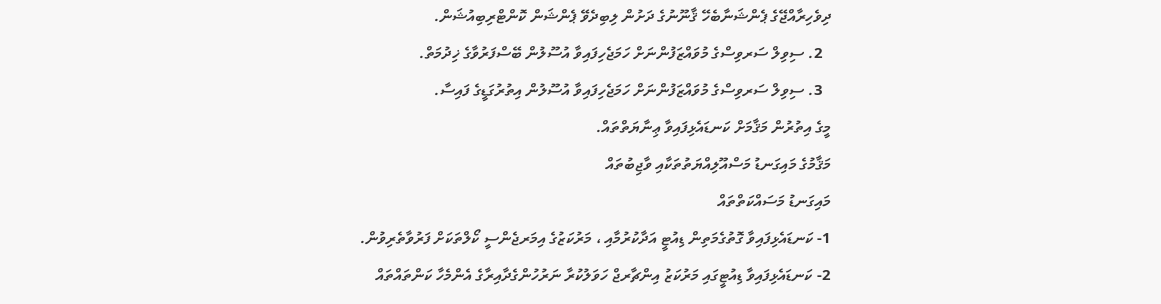ދިވެހިރާއްޖޭގެ ޕެންޝަނާބެހޭ ޤާނޫނުގެ ދަށުން ލިބިދެވޭ ޕެންޝަން ކޮންޓްރިބިއުޝަން.
  2. ސިވިލް ސަރވިސްގެ މުވައްޒަފުންނަށް ހަމަޖެހިފައިވާ އުސޫލުން ބޭސްފަރުވާގެ ޚިދުމަތް.
  3. ސިވިލް ސަރވިސްގެ މުވައްޒަފުންނަށް ހަމަޖެހިފައިވާ އުސޫލުން އިތުރުގަޑީގެ ފައިސާ.
މީގެ އިތުރުން މަޤާމަށް ކަނޑައެޅިފައިވާ ޢިނާޔަތްތައް.
މަޤާމުގެ މައިގަނޑު މަސްއޫލިއްޔަތުތަކާއި ވާޖިބުތައް
މައިގަނޑު މަސައްކަތްތައް
1- ކަނޑައެޅިފައިވާ ގޮތުގެމަތިން ޑިއުޓީ އަދާކުރުމާއި ، މަރުކަޒުގެ އިމަރޖެންސީ ކޯލްތަކަށް ފަރުވާތެރިވުން.
2- ކަނޑައެޅިފައިވާ ޑިއުޓީގައި މަރުކަޒު އިންޗާރޖް ހަވަލުކުރާ ނަރުހުންގެދާއިރާގެ އެންމެހާ ކަންތައްތައް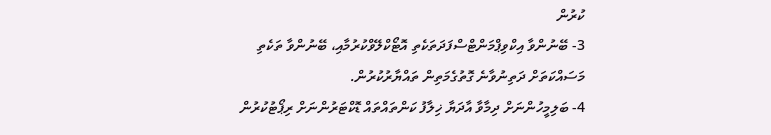ކުރުން
3- ބޭނުންވާ އިކްވިޕްމަންޓްސްފަދަތަކެތި އޮޓޯކްލޭވްކުރުމާއި، ބޭނުންވާ ތަކެތި މަސައްކަތަށް ދަތިނުވާނެ ގޮތުގެމަތިން ތައްޔާރުކުރުން.
4- ބަލިމީހުންނަށް ދިމާވާ އާދަޔާ ޚިލާފު ކަންތައްތައް ޑޮކްޓަރުންނަށް ރިޕޯޓުކުރުން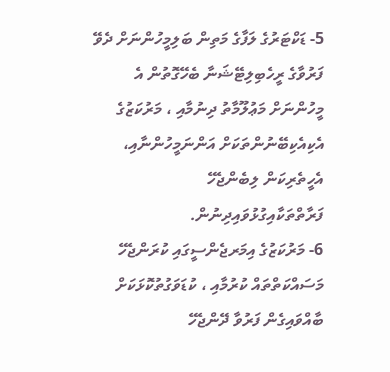5- ޑަކްޓަރުގެ ލަފާގެ މަތިން ބަލިމީހުންނަށް ދެވޭ ފަރުވާގެ ރީހެބިލިޓޭޝަނާ ބެހޭގޮތުން އެ މީހުންނަށް މަޢުލޫމާތު ދިނުމާއި ، މަރުކަޒުގެ އެކިއެކިބޭނުންތަކަށް އަންނަމީހުންނާއި، އެހީތެރިކަން ލިބެންޖެހޭ ފަރާތްތަކާއިގުޅުވައިދިނުން.
6- މަރުކަޒުގެ އިމަރޖެންސީގައި ކުރަންޖެހޭ މަސައްކަތްތައް ކުރުމާއި ، ކުޑަވަގުތުކޮޅަކަށް ބާއްވައިގެން ފަރުވާ ދޭންޖެހޭ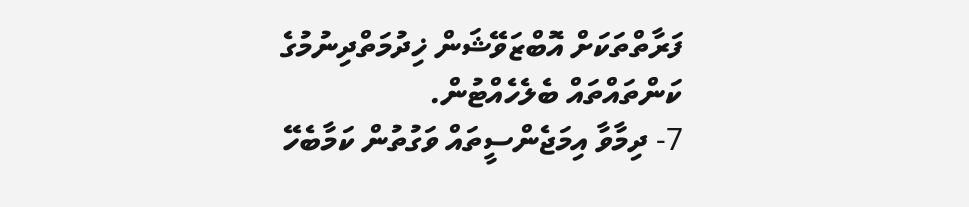ފަރާތްތަކަށް އޮބްޒަވޭޝަން ޚިދުމަތްދިނުމުގެ ކަންތައްތައް ބެލެހެއްޓުން.
7- ދިމާވާ އިމަޖެންސީތައް ވަގުތުން ކަމާބެހޭ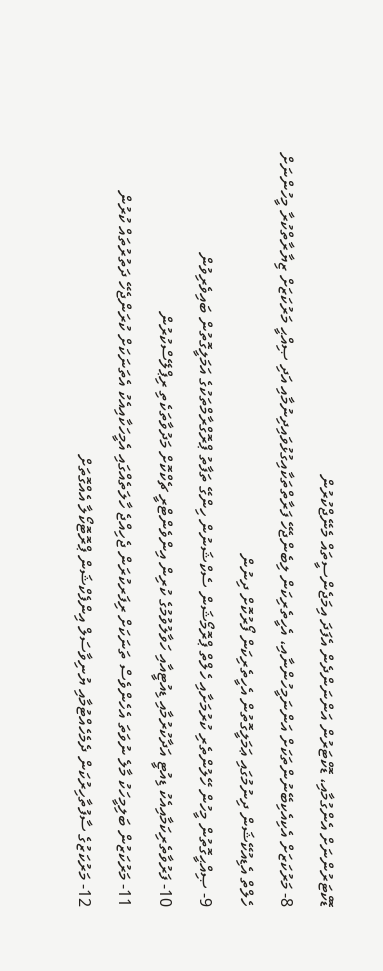ޑޮކްޓަރުންނަށް އެންގުމާއި، ޑޮކްޓަރުން އަންނަންދެން އެފަދަ އިމަޖެންސީތައް މެނޭޖްކުރުން
8- މަރުކަޒަށް އެކިއެކިބޭނުންތަކަށް އަންނަމީހުންނާއި، އެހީތެރިކަން ލިބެންޖެހޭ ފަރާތްތަކާއިގުޅުވައިދިނުމާއި އަދި ޞިއްޙީ މަރުކަޒަށް ޒިޔާރާތްކުރާ މީހުންނަށް ހެލްތް އެޑިއުކޭޝަން ދިނުމުގައި ޢަމަލީގޮތުން އެހީތެރިކަން ފޯރުކޮށް ދިނުން
9- ޞިއްޙީގޮތުން މީހުން ހޭލުންތެރި ކުރުމަށާއި ހެލްތް ޕްރޮމޯޝަން ސެކްޝަނުން ހިންގޭ ތަފާތު ޕްރޮގްރާމްތަކުގެ އަމަލީގޮތުން ބައިވެރިވުން
10- ފަރުވާތެރިކަމާއިއެކު ޑިއުޓީ އަދާކުރުމާއި ޑިއުޓީއާއި ހަވާލުވުމުގެ ކުރިން އިންވެންޓްރީ ޗެކްކޮށް މަދުވާތަކެތި ރިޕްލޭސްކުރުން
11- މަރުކަޒުން ބަލިމީހަކު މާލެ ނުވަތަ އެހެންވެސް ތަނަކަށް ރިފަރކުރަން ޖެހިއްޖެ ހާލަތެއްގައި އެމީހަކާއިއެކު އެތަނަކަށް ކުރަންޖެހޭ ދަތުރުތައް ކުރުން
12- މަރުކަޒުގެ ސާފުތާހިރުކަން ދެމެހެއްޓުމާއި ޔުނިވާސަލް އިންފެކްޝަން ޕްރޮޓޮކޯލާ އެއްގޮތަށް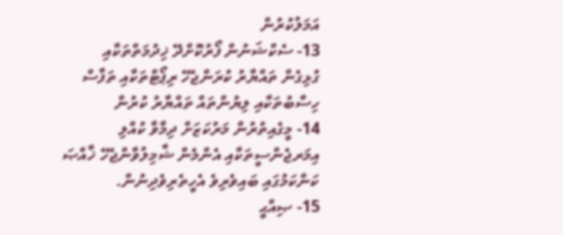އަމަލުކުރުން
13- ސެކްޝަނުން ފޯރުކޮށްދޭ ޚިދުމަތްތަކާއި ގުޅިގެން ތައްޔާރު ކުރަންޖެހޭ ރިޕޯޓްތަކާއި ތަފާސް ހިސާބުތަކާއި ލިޔުންތައް ތައްޔާރު ކުރުން
14- މީގެއިތުރުން މަރުކަޒަށް ދިމާވާ ކުއްލި އިމަރޖެންސީތަކާއި އެންމެން ޝާމިލުވާންޖެހޭ ޚާއްޞަ ކަންކަމުގައި ބައިވެރިވެ އެހީތެރިވެދިނުން.
15- ޞިއްޙީ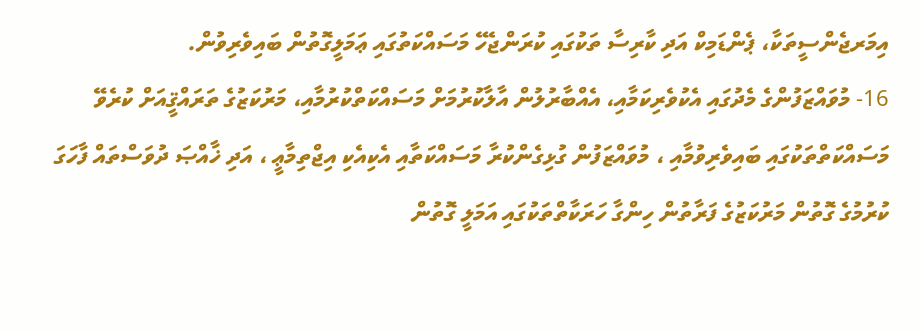އިމަރޖެންސީތަކާ، ޕެންޑަމިކް އަދި ކާރިސާ ތަކުގައި ކުރަންޖެހޭ މަސައްކަތުގައި ޢަމަލީގޮތުން ބައިވެރިވުން.
16- މުވައްޒަފުންގެ މެދުގައި އެކުވެރިކަމާއި، އެއްބާރުލުން އާލާކުރުމަށް މަސައްކަތްކުރުމާއި، މަރުކަޒުގެ ތަރައްޤީއަށް ކުރެވޭ މަސައްކަތްތަކުގައި ބައިވެރިވުމާއި ، މުވައްޒަފުން ގުޅިގެންކުރާ މަސައްކަތާއި އެކިއެކި އިޖްތިމާޢީ ، އަދި ޚާއްޞަ ދުވަސްތައް ފާހަގަ ކުރުމުގެ ގޮތުން މަރުކަޒުގެ ފަރާތުން ހިންގާ ހަރަކާތްތަކުގައި އަމަލީ ގޮތުން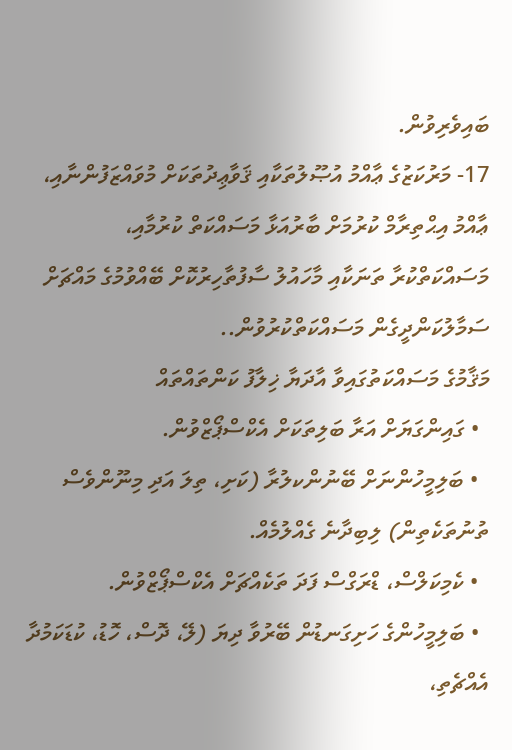ބައިވެރިވުން.
17- މަރުކަޒުގެ ޢާއްމު އުޞޫލުތަކާއި ޤަވާޢިދުތަކަށް މުވައްޒަފުންނާއި، ޢާއްމު އިޙްތިރާމް ކުރުމަށް ބާރުއަޅާ މަސައްކަތް ކުރުމާއި، މަސައްކަތްކުރާ ތަނަކާއި މާހައުލު ސާފުތާހިރުކޮށް ބޭއްވުމުގެ މައްޗަށް ސަމާލުކަންދީގެން މަސައްކަތްކުރުވުން..
މަޤާމުގެ މަސައްކަތުގައިވާ އާދަޔާ ޚިލާފު ކަންތައްތައް
  • ގައިންގަޔަށް އަރާ ބަލިތަކަށް އެކްސްޕޯޒްވުން.
  • ބަލިމީހުންނަށް ބޭނުންކލުރާ (ކަށި، ތިލަ އަދި މިނޫންވެސް ތުނުތަކެތިން) ލިބިދާނެ ގެއްލުމެއް.
  • ކެމިކަލްސް، ޑްރަގްސް ފަދަ ތަކެއްޗަށް އެކްސްޕޯޒްވުން.
  • ބަލިމީހުންގެ ހަށިގަނޑުން ބޭރުވާ ދިޔަ (ލޭ، ދޮސް، ހޮޑު، ކުޑަކަމުދާ އެއްޗެތި،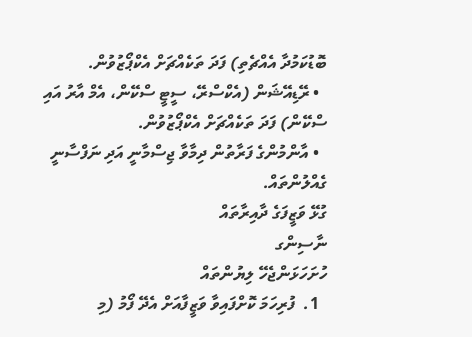ބޮޑުކަމުދާ އެއްޗެތި) ފަދަ ތަކެއްޗަށް އެކްޕޯޒުވުން.
  • ރޭޑިއޭޝަން (އެކްސްރޭ، ސީޓީ ސްކޭން، އެމް އާރު އައި ސްކޭން) ފަދަ ތަކެއްޗަށް އެކްޕޯޒުވުން.
  • އާންމުންގެ ފަރާތުން ދިމާވާ ޖިސްމާނީ އަދި ނަފްސާނީ ގެއްލުންތައް.
ގުޅޭ ވަޒީފަގެ ދާއިރާތައް
ނާސިންގ
ހުށަހަޅަންޖެހޭ ލިޔުންތައް
  1.  ފުރިހަމަ ކޮށްފައިވާ ވަޒީފާއަށް އެދޭ ފޯމު (މި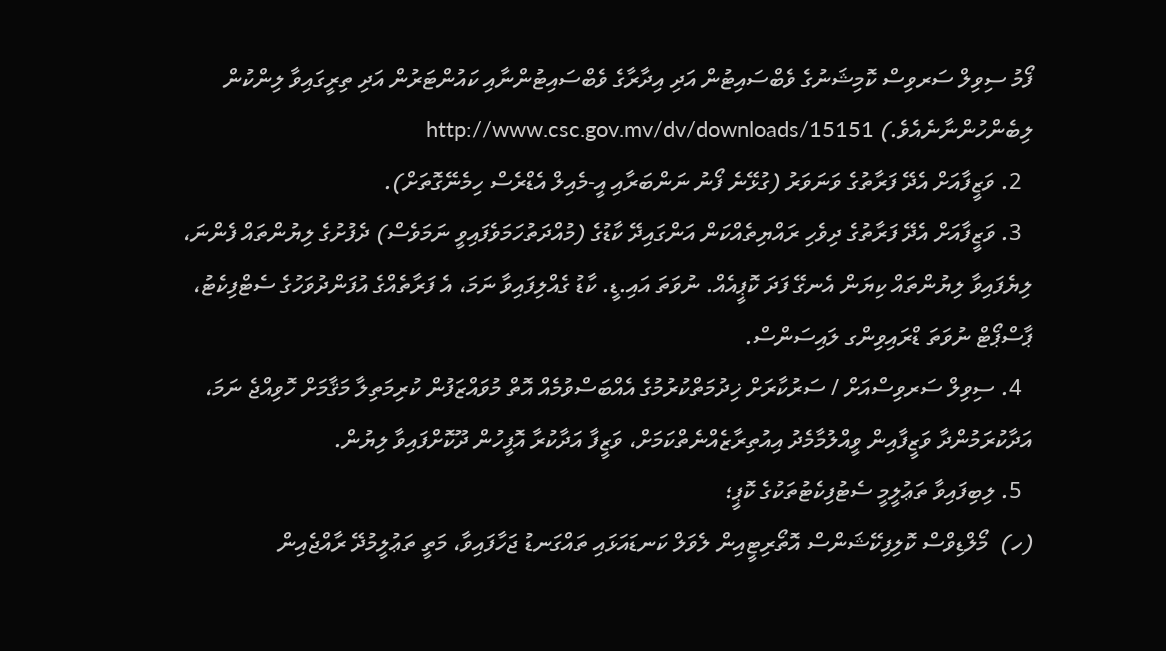ފޯމު ސިވިލް ސަރވިސް ކޮމިޝަނުގެ ވެބްސައިޓުން އަދި އިދާރާގެ ވެބްސައިޓުންނާއި ކައުންޓަރުން އަދި ތިރީގައިވާ ލިންކުން ލިބެންހުންނާނެއެވެ.) http://www.csc.gov.mv/dv/downloads/15151
  2. ވަޒީފާއަށް އެދޭ ފަރާތުގެ ވަނަވަރު (ގުޅޭނެ ފޯނު ނަންބަރާއި އީ-މެއިލް އެޑްރެސް ހިމެނޭގޮތަށް).
  3. ވަޒީފާއަށް އެދޭ ފަރާތުގެ ދިވެހި ރައްޔިތެއްކަން އަންގައިދޭ ކާޑުގެ (މުއްދަތުހަމަވެފައިވީ ނަމަވެސް) ދެފުށުގެ ލިޔުންތައް ފެންނަ، ލިޔެފައިވާ ލިޔުންތައް ކިޔަން އެނގޭ ފަދަ ކޮޕީއެއް. ނުވަތަ އައި.ޑީ. ކާޑު ގެއްލިފައިވާ ނަމަ، އެ ފަރާތެއްގެ އުފަންދުވަހުގެ ސެޓްފިކެޓު، ޕާސްޕޯޓް ނުވަތަ ޑްރައިވިންގ ލައިސަންސް.
  4. ސިވިލް ސަރވިސްއަށް / ސަރުކާރަށް ޚިދުމަތްކުރުމުގެ އެއްބަސްވުމެއް އޮތް މުވައްޒަފުން ކުރިމަތިލާ މަޤާމަށް ހޮވިއްޖެ ނަމަ، އަދާކުރަމުންދާ ވަޒީފާއިން ވީއްލުމާމެދު އިއުތިރާޒެއްނެތްކަމަށް، ވަޒީފާ އަދާކުރާ އޮފީހުން ދޫކޮށްފައިވާ ލިޔުން.
  5. ލިބިފައިވާ ތަޢުލީމީ ސެޓުފިކެޓުތަކުގެ ކޮޕީ؛
(ހ)  މޯލްޑިވްސް ކޮލިފިކޭޝަންސް އޮތޯރިޓީއިން ލެވަލް ކަނޑައަޅައި ތައްގަނޑު ޖަހާފައިވާ، މަތީ ތަޢުލީމުދޭ ރާއްޖެއިން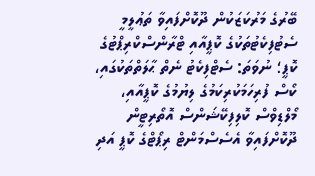ބޭރުގެ މަރުކަޒަކުން ދޫކޮށްފައިވާ ތަޢުލީމީ ސެޓުފިކެޓުތަކުގެ ކޮޕީއާއި ޓްރާންސްކްރިޕްޓުގެ ކޮޕީ؛ ނުވަތަ: ސެޓްފިކެޓު ނެތް ޙާލަތްތަކުގައި، ކޯސް ފުރިހަމަކުރިކަމުގެ ލިޔުމުގެ ކޮޕީއާއި، މޯލްޑިވްސް ކޮލިފިކޭޝަންސް އޮތޯރިޓީން ދޫކޮށްފައިވާ އެސެސްމަންޓް ރިޕޯޓްގެ ކޮޕީ އަދި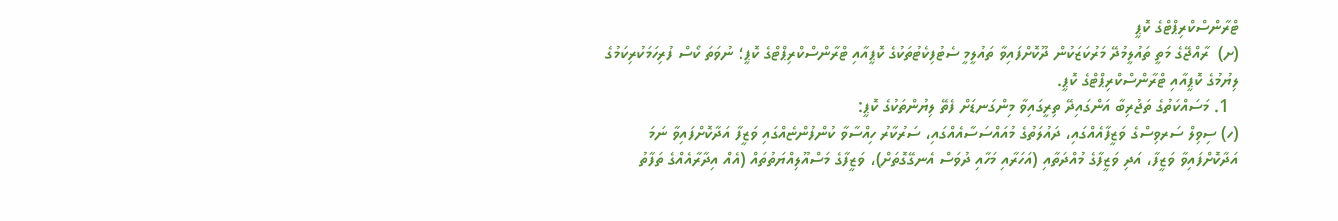ޓްރާންސްކްރިޕްޓްގެ ކޮޕީ
(ށ)  ރާއްޖޭގެ މަތީ ތައުލީމުދޭ މަރުކަޒަކުން ދޫކޮށްފައިވާ ތައުލީމީ ސެޓުފިކެޓުތަކުގެ ކޮޕީއާއި ޓްރާންސްކްރިޕްޓްގެ ކޮޕީ؛ ނުވަތަ ކޯސް ފުރިހަމަކުރިކަމުގެ ލިޔުމުގެ ކޮޕީއާއި ޓްރާންސްކްރިޕްޓްގެ ކޮޕީ.
  1. މަސައްކަތުގެ ތަޖުރިބާ އަންގައިދޭ ތިރީގައިވާ މިންގަނޑަށް ފެތޭ ލިޔުންތަކުގެ ކޮޕީ:
(ހ) ސިވިލް ސަރވިސްގެ ވަޒީފާއެއްގައި، ދައުލަތުގެ މުއައްސަސާއެއްގައި، ސަރުކާރު ހިއްސާވާ ކުންފުންޏެއްގައި ވަޒީފާ އަދާކޮށްފައިވާ ނަމަ އަދާކޮށްފައިވާ ވަޒީފާ، އަދި ވަޒީފާގެ މުއްދަތާއި (އަހަރާއި މަހާއި ދުވަސް އެނގޭގޮތަށް)، ވަޒީފާގެ މަސްއޫލިއްޔަތުތައް (އެއް އިދާރާއެއްގެ ތަފާތު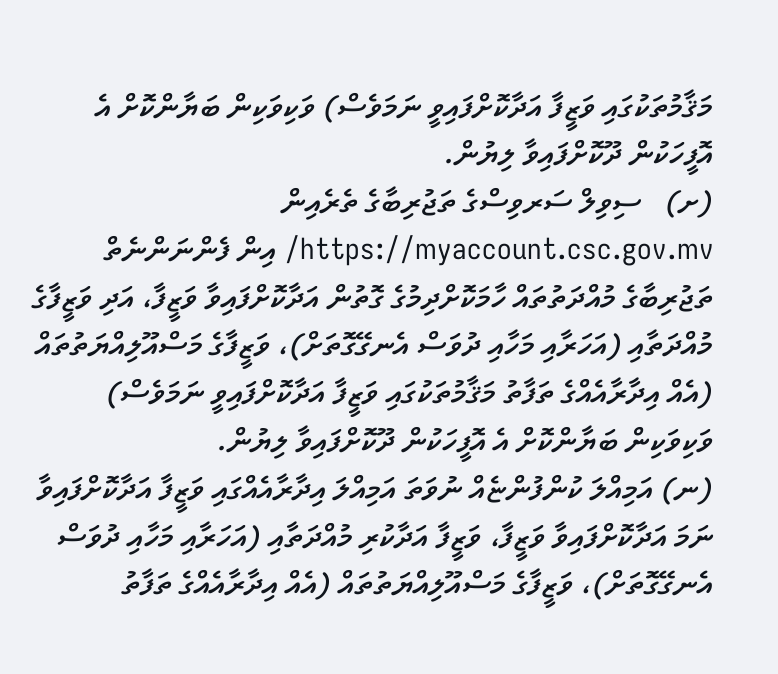މަޤާމުތަކުގައި ވަޒީފާ އަދާކޮށްފައިވީ ނަމަވެސް) ވަކިވަކިން ބަޔާންކޮށް އެ އޮފީހަކުން ދޫކޮށްފައިވާ ލިޔުން.
(ށ)   ސިވިލް ސަރވިސްގެ ތަޖުރިބާގެ ތެރެއިން https://myaccount.csc.gov.mv/ އިން ފެންނަންނެތް ތަޖުރިބާގެ މުއްދަތުތައް ހާމަކޮށްދިމުގެ ގޮތުން އަދާކޮށްފައިވާ ވަޒީފާ، އަދި ވަޒީފާގެ މުއްދަތާއި (އަހަރާއި މަހާއި ދުވަސް އެނގޭގޮތަށް)، ވަޒީފާގެ މަސްއޫލިއްޔަތުތައް (އެއް އިދާރާއެއްގެ ތަފާތު މަޤާމުތަކުގައި ވަޒީފާ އަދާކޮށްފައިވީ ނަމަވެސް) ވަކިވަކިން ބަޔާންކޮށް އެ އޮފީހަކުން ދޫކޮށްފައިވާ ލިޔުން.
(ނ) އަމިއްލަ ކުންފުންޏެއް ނުވަތަ އަމިއްލަ އިދާރާއެއްގައި ވަޒީފާ އަދާކޮށްފައިވާ ނަމަ އަދާކޮށްފައިވާ ވަޒީފާ، ވަޒީފާ އަދާކުރި މުއްދަތާއި (އަހަރާއި މަހާއި ދުވަސް އެނގޭގޮތަށް)، ވަޒީފާގެ މަސްއޫލިއްޔަތުތައް (އެއް އިދާރާއެއްގެ ތަފާތު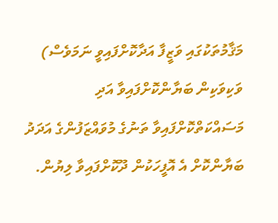މަޤާމުތަކުގައި ވަޒީފާ އަދާކޮށްފައިވީ ނަމަވެސް) ވަކިވަކިން ބަޔާންކޮށްފައިވާ އަދި މަސައްކަތްކޮށްފައިވާ ތަނުގެ މުވައްޒަފުންގެ އަދަދު ބަޔާންކޮށް އެ އޮފީހަކުން ދޫކޮށްފައިވާ ލިޔުން.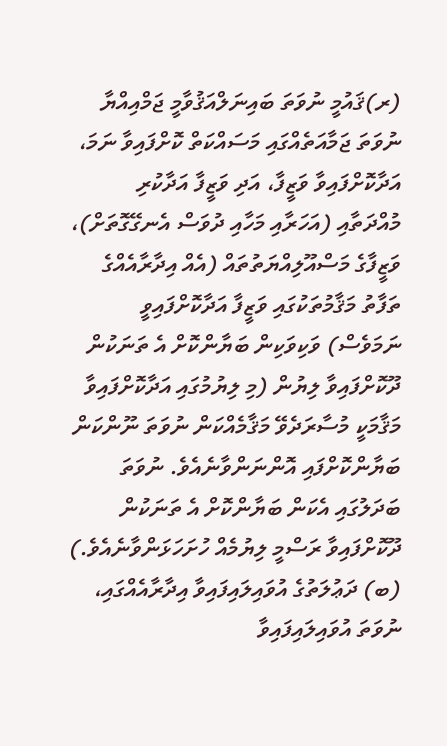(ރ)ޤައުމީ ނުވަތަ ބައިނަލްއަޤުވާމީ ޖަމްއިއްޔާ ނުވަތަ ޖަމާއަތެއްގައި މަސައްކަތް ކޮށްފައިވާ ނަމަ، އަދާކޮށްފައިވާ ވަޒީފާ، އަދި ވަޒީފާ އަދާކުރި މުއްދަތާއި (އަހަރާއި މަހާއި ދުވަސް އެނގޭގޮތަށް)، ވަޒީފާގެ މަސްއޫލިއްޔަތުތައް (އެއް އިދާރާއެއްގެ ތަފާތު މަޤާމުތަކުގައި ވަޒީފާ އަދާކޮށްފައިވީ ނަމަވެސް) ވަކިވަކިން ބަޔާންކޮށް އެ ތަނަކުން ދޫކޮށްފައިވާ ލިޔުން (މި ލިޔުމުގައި އަދާކޮށްފައިވާ މަޤާމަކީ މުސާރަދެވޭ މަޤާމެއްކަން ނުވަތަ ނޫންކަން ބަޔާންކޮށްފައި އޮންނަންވާނެއެވެ. ނުވަތަ ބަދަލުގައި އެކަން ބަޔާންކޮށް އެ ތަނަކުން ދޫކޮށްފައިވާ ރަސްމީ ލިޔުމެއް ހުށަހަޅަންވާނެއެވެ.)
(ބ) ދަޢުލަތުގެ އުވައިލައިފައިވާ އިދާރާއެއްގައި، ނުވަތަ އުވައިލައިފައިވާ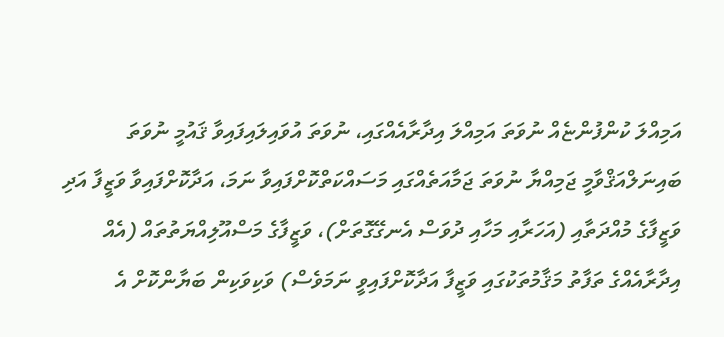އަމިއްލަ ކުންފުންޏެއް ނުވަތަ އަމިއްލަ އިދާރާއެއްގައި، ނުވަތަ އުވައިލައިފައިވާ ޤައުމީ ނުވަތަ ބައިނަލްއަޤްވާމީ ޖަމިއްޔާ ނުވަތަ ޖަމާއަތެއްގައި މަސައްކަތްކޮށްފައިވާ ނަމަ، އަދާކޮށްފައިވާ ވަޒީފާ އަދި ވަޒީފާގެ މުއްދަތާއި (އަހަރާއި މަހާއި ދުވަސް އެނގޭގޮތަށް)، ވަޒީފާގެ މަސްއޫލިއްޔަތުތައް (އެއް އިދާރާއެއްގެ ތަފާތު މަޤާމުތަކުގައި ވަޒީފާ އަދާކޮށްފައިވީ ނަމަވެސް) ވަކިވަކިން ބަޔާންކޮށް އެ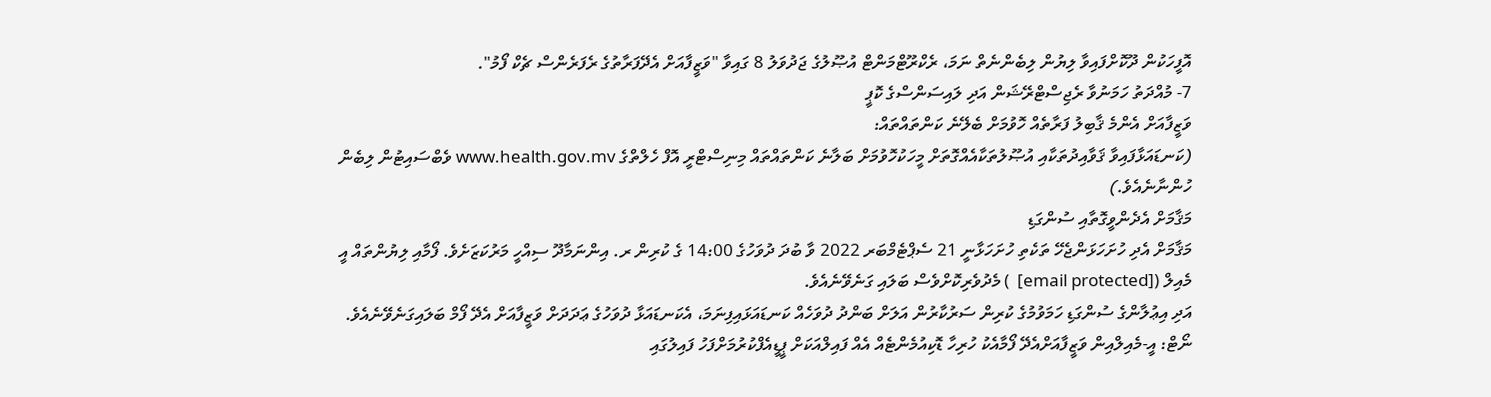އޮފީހަކުން ދޫކޮށްފައިވާ ލިޔުން ލިބެންނެތް ނަމަ، ރެކްރޫޓްމަންޓް އުޞޫލުގެ ޖަދުވަލު 8 ގައިވާ "ވަޒީފާއަށް އެދޭފަރާތުގެ ރެފަރެންސް ޗެކް ފޯމު".
7- މުއްދަތު ހަމަނުވާ ރެޖިސްޓްރޭޝަން އަދި ލައިސަންސްގެ ކޮޕީ
ވަޒީފާއަށް އެންމެ ޤާބިލު ފަރާތެއް ހޮވުމަށް ބެލޭނެ ކަންތައްތައް:
(ކަނޑައަޅާފައިވާ ޤަވާއިދުތަކާއި އުޞޫލުތަކާއެއްގޮތަށް މީހަކުހޮވުމަށް ބަލާނެ ކަންތައްތައް މިނިސްޓްރީ އޮފް ހެލްތްގެ www.health.gov.mv ވެބްސައިޓުން ލިބެން ހުންނާނެއެވެ.)
މަޤާމަށް އެދެންވީގޮތާއި ސުންގަޑި
މަޤާމަށް އެދި ހުށަހަޅަންޖެހޭ ތަކެތި ހުށަހަޅާނީ 21 ސެޕްޓެމްބަރ 2022 ވާ ބުދަ ދުވަހުގެ 14:00 ގެ ކުރިން ރ. އިންނަމާދޫ ސިއްހީ މަރުކަޒަށެވެ. ފޯމާއި ލިޔުންތައް އީ މެއިލް ([email protected]  ) މެދުވެރިކޮށްވެސް ބަލައި ގަނެވޭނެއެވެ.
އަދި އިޢުލާންގެ ސުންގަޑި ހަމަވުމުގެ ކުރިން ސަރުކާރުން އަލަށް ބަންދު ދުވަހެއް ކަނޑައަޅައިފިނަމަ، އެކަނޑައަޅާ ދުވަހުގެ ޢަދަދަށް ވަޒީފާއަށް އެދޭ ފޯމް ބަލައިގަނެވޭނެއެވެ.
ނޯޓް: އީ-މެއިލްއިން ވަޒީފާއަށްއެދޭ ފޯމާއެކު ހުރިހާ ޑޮކިއުމެންޓެއް އެއް ފައިލްއަކަށް ޕީޑީއެފްކުރުމަށްފަހު ފައިލުގައި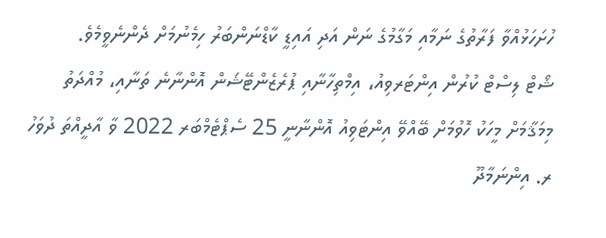ހުށަހަޅުއްވާ ފަރާތުގެ ނަމާއި މަގާމުގެ ނަން އަދި އައިޑީ ކާޑްނަންބަރު ހިމެނުމަށް ދެންނެވީމެވެ.
ޝޯޓް ލިސްޓް ކުރުން އިންޓަރވިއު، އިމްތިހާނާއި ޕުރެޒެންޓޭޝަން އޮންނާނެ ތަނާއި، މުއްދަތު
މިމަޤާމަށް މީހަކު ހޮވުމަށް ބޭއްވޭ އިންޓަވިއު އޮންނާނީ 25 ސެޕްޓެމްބަރ 2022 ވާ އާދީއްތަ ދުވަހު ރ. އިންނަމާދޫ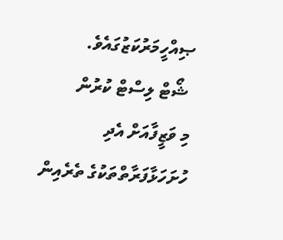ޞިއްހީމަރުކަޒުގައެވެ.
 ޝޯޓް ލިސްޓް ކުރުން
މި ވަޒީފާއަށް އެދި ހުށަހަޅާފަރާތްތަކުގެ ތެރެއިން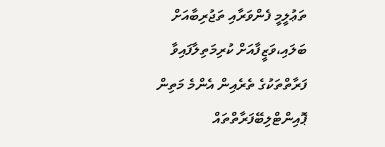ތަޢުލީމީ ފެންވަރާއި ތަޖުރިބާއަށް ބަލައި،ވަޒީފާއަށް ކުރިމަތިލާފައިވާ ފަރާތްތަކުގެ ތެރެއިން އެންމެ މަތިން ޕޮއިންޓްލިބޭފަރާތްތައް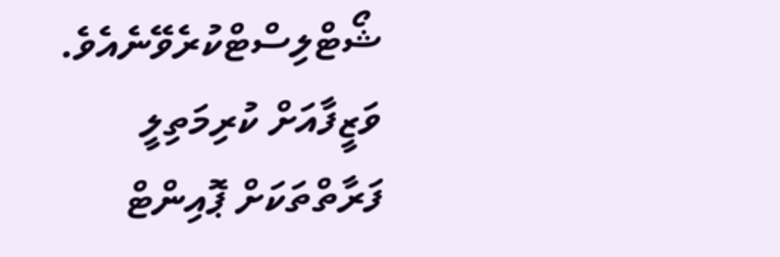ޝޯޓްލިސްޓްކުރެވޭނެއެވެ.
ވަޒީފާއަށް ކުރިމަތިލީ
ފަރާތްތަކަށް ޕޮއިންޓް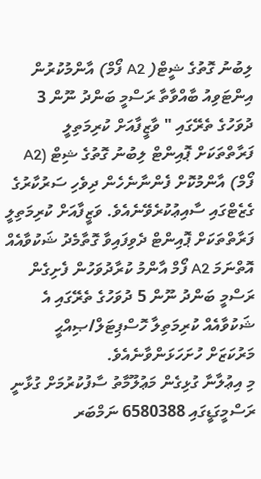ލިބުނު ގޮތުގެ ޝީޓް( A2 ފޯމް) އާންމުކުރުން
އިންޓަވިއު ބާއްވާތާ ރަސްމީ ބަންދު ނޫން 3 ދުވަހުގެ ތެރޭގައި " ވާޒީފާއަށް ކުރިމަތިލީ ފަރާތްތަކަށް ޕޮއިންޓް ލިބުނު ގޮތުގެ ޝިޓް (A2 ފޯމް) އާންމުކޮށް ފެންނާނެހެން ދިވެހި ސަރުކާރުގެ ގެޒެޓްގައި ސާއިޢުކުރެވޭނެއެވެ. ވަޒީފާއަށް ކުރިމަތިލީ ފަރާތްތަކަށް ޕޮއިންޓް ދެވިފައިވާ ގޮތާމެދު ޝަކުވާއެއް އޮތްނަމަ A2 ފޯމް އާންމު ކުރާދުވަހުން ފެށިގެން ރަސްމީ ބަންދު ނޫން 5 ދުވަހުގެ ތެރޭގައި އެ ޝަކުވާއެއް ކުރިމަތިލާ ހޮސްޕިޓަލް/ޞިއްޙީ މަރުކަޒަށް ހުށަހަޅަންވާނެއެވެ.
މި އިޢުލާނާ ގުޅިގެން މަޢުލޫމާތު ސާފުކުރުމަށް ގުޅާނީ ރަސްމީގަޑީގައި 6580388 ނަމްބަރ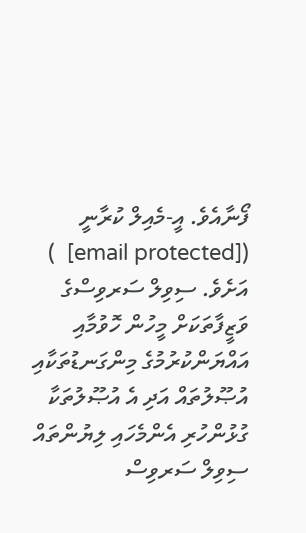ފޯނާއެވެ. އީ-މެއިލް ކުރާނީ ([email protected]  )  އަށެވެ. ސިވިލް ސަރވިސްގެ ވަޒީފާތަކަށް މީހުން ހޮވުމާއި އައްޔަންކުރުމުގެ މިންގަނޑުތަކާއި އުޞޫލުތައް އަދި އެ އުޞޫލުތަކާ ގުޅުންހުރި އެންމެހައި ލިޔުންތައް ސިވިލް ސަރވިސް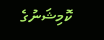ކޮމިޝަނުގެ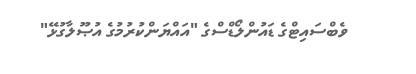ވެބްސައިޓްގެ ޑައުންލޯޑްސްގެ "އައްޔަންކުރުމުގެ އުޞޫލާގުޅޭ"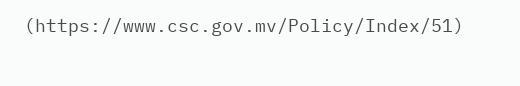(https://www.csc.gov.mv/Policy/Index/51)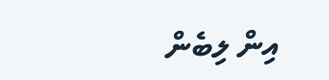އިން ލިބެން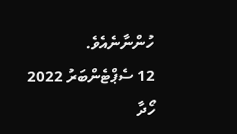ހުންނާނެއެވެ.
12 ސެޕްޓެންބަރު 2022
ހޯދާ